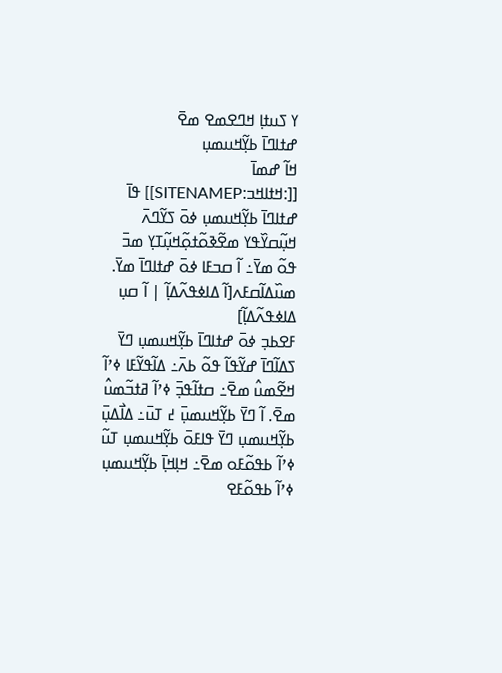ߌ ߖߎߙߊ߲ ߞߣߐߘߐ ߘߐ߫
ߝߙߊߣߊ߫ ߕߌ߲߬ߞߎߘߎ߲
ߞߊ߬ ߝߘߊ߫ [[:ߞߙߊߞߏ:SITENAMEP]] ߟߊ߫
ߝߙߊߣߊ߫ ߕߌ߲߬ߞߎߘߎ߲ ߦߋ߫ ߖߌ߬ߣߍ߫ ߞߎ߲߬ߛߌ߰ߟߌ ߘߐ߬ߢߋ߬ߙߋ߲߬ߞߎ߲߬ߠߌ߲ ߘߏ߫ ߟߋ߬ ߘߌ߫߸ ߊ߬ ߛߏߓߊ ߦߋ߫ ߝߙߊߣߊ߫ ߘߌ߫.
ߘߎ߰ߡߊ߬ߛߓߍ[ߊ߬ ߡߊߦߟߍ߬ߡߊ߲߬ | ߊ߬ ߛߎ߲ ߡߊߦߟߍ߬ߡߊ߲߬]
ߓߐߕߏ߲ ߦߋ߫ ߝߙߊߣߊ߫ ߕߌ߲߬ߞߎߘߎ߲ ߣߌ߫ ߖߡߊ߬ߣߊ߫ ߝߌ߬ߟߊ߬ ߟߋ߬ ߕߍ߫߸ ߡߊ߬ߟߌ߬ߓߊ ߦߴߊ߬ ߞߐ߬ߘߎ߮ ߘߐ߫߸ ߛߙߊ߬ߟߏ߲߫ ߦߴߊ߬ ߥߙߏ߬ߘߎ߮ ߘߐ߫. ߊ߬ ߣߌ߫ ߕߌ߲߬ߞߎߘߎ߲߫ ߄ ߠߎ߫߸ ߡߊ߯ߡߎ߲߫ ߕߌ߲߬ߞߎߘߎ߲ ߣߌ߫ ߟߊߓߋ߫ ߕߌ߲߬ߞߎߘߎ߲ ߠߎ߬ ߦߴߊ߬ ߕߟߋ߬ߓߋ ߘߐ߫߸ ߞߊ߲ߞߊ߲߫ ߕߌ߲߬ߞߎߘߎ߲ ߦߴߊ߬ ߕߟߋ߬ߓߐ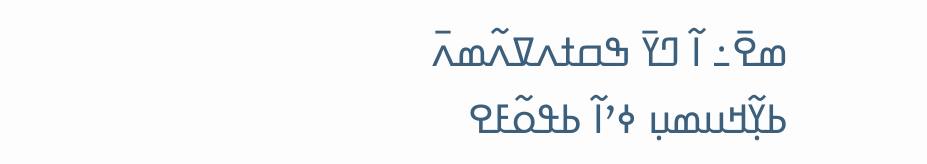ߘߐ߫߸ ߊ߬ ߣߌ߫ ߒߛߙߍߜߍ߬ߘߍ߫ ߕߌ߲߬ߞߎߘߎ߲ ߦߴߊ߬ ߕߟߋ߬ߓߐ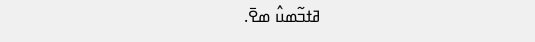ߥߙߏ߬ߘߎ߮ ߘߐ߫.